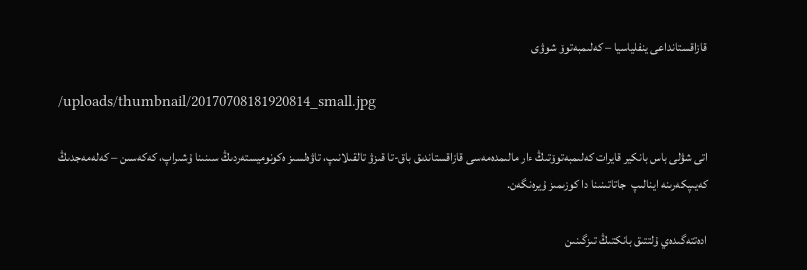قازاقستانداعى ينفلياسيا – كەلىمبەتوۆ شوۋى

/uploads/thumbnail/20170708181920814_small.jpg

اتى شۋلى باس بانكير قايرات كەلىمبەتوۆتىڭ ءار مالىمدەمەسى قازاقستاندىق باق-تا قىزۋ تالقىلانىپ، تاۋەلسىز ەكونوميستەردىڭ سىنىنا ۇشىراپ، كەكەسىن – كەلەمەجدىڭ  كەيىپكەرىنە اينالىپ  جاتاتىنىنا دا كوزىمىز ۇيرەنگەن.

ادەتتەگىدەي ۇلتتىق بانكتىڭ تىزگىنىن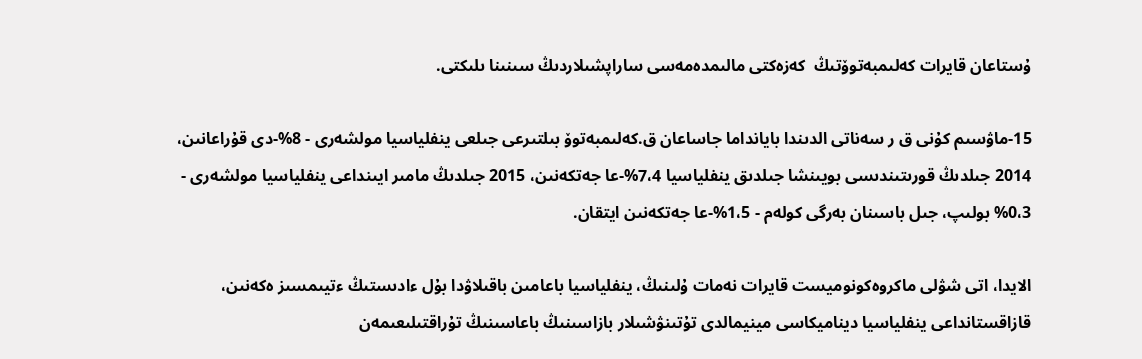ۇستاعان قايرات كەلىمبەتوۆتىڭ  كەزەكتى مالىمدەمەسى ساراپشىلاردىڭ سىنىنا ىلىكتى.

15-ماۋسىم كۇنى ق ر سەناتى الدىندا بايانداما جاساعان ق.كەلىمبەتوۆ بىلتىرعى جىلعى ينفلياسيا مولشەرى - 8%-دى قۇراعانىن، 2014 جىلدىڭ قورىتىندىسى بويىنشا جىلدىق ينفلياسيا 7،4%-عا جەتكەنىن، 2015 جىلدىڭ مامىر ايىنداعى ينفلياسيا مولشەرى - 0،3% بولىپ، جىل باسىنان بەرگى كولەم - 1،5%-عا جەتكەنىن ايتقان.

الايدا، اتى شۋلى ماكروەكونوميست قايرات نەمات ۇلىنىڭ، ينفلياسيا باعامىن باقىلاۋدا بۇل ءادىستىڭ ءتيىمسىز ەكەنىن، قازاقستانداعى ينفلياسيا ديناميكاسى مينيمالدى تۇتىنۋشىلار بازاسىنىڭ باعاسىنىڭ تۇراقتىلىعىمەن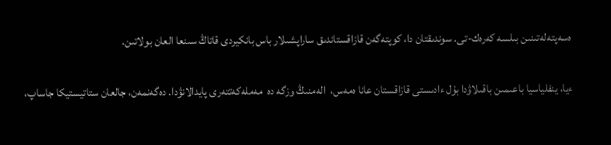ەسەپتەلەتىنىن بىلسە كەرەك-تى. سوندىقتان دا، كوپتەگەن قازاقستاندىق ساراپشىلار باس بانكيردى قاتاڭ سىنعا العان بولاتىن.

ءيا، ينفلياسيا باعىمىن باقىلاۋدا بۇل ءادىستى قازاقستان عانا ەمەس،  الەمنىڭ وزگە دە  مەملەكەتتەرى پايدالانۋدا. دەگەنمەن، جالعان ستاتيستيكا جاساپ،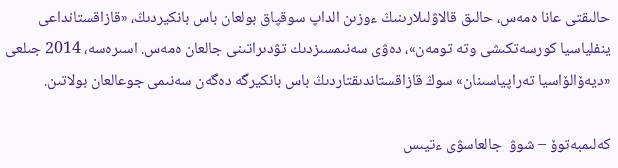حالىقتى عانا ەمەس، حالىق قالاۋلىلارىنىڭ ءوزىن الداپ سوقپاق بولعان باس بانكيردىڭ، «قازاقستانداعى ينفلياسيا كورسەتكىشى وتە تومەن»، دەۋى سەنىمسىزدىك تۋدىراتىنى جالعان ەمەس. اسىرەسە، 2014 جىلعى «ديەۆالۆاسيا تەراپياسىنان» سوڭ قازاقستاندىقتاردىڭ باس بانكيرگە دەگەن سەنىمى جوعالعان بولاتىن.

كەلىمبەتوۆ – شوۋ  جالعاسۋى ءتيىس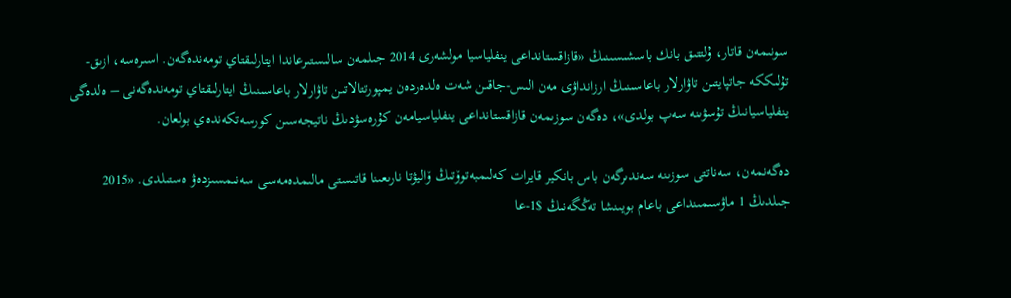سونىمەن قاتار، ۇلتتىق بانك باسشىسىنىڭ «قازاقستانداعى ينفلياسيا مولشەرى 2014 جىلمەن سالىستىرعاندا ايتارلىقتاي تومەندەگەن. اسىرەسە، ازىق-تۇلىككە جاتپايتىن تاۋارلار باعاسىنىڭ ارزانداۋى مەن الىس-جاقىن شەت ەلدەردەن يمپورتتالاتىن تاۋارلار باعاسىنىڭ ايتارلىقتاي تومەندەگەنى – ەلدەگى ينفلياسيانىڭ تۇسۋىنە سەپ بولدى»، دەگەن سوزىمەن قازاقستانداعى ينفلياسيامەن كۇرەسۋدىڭ ناتيجەسىن كورسەتكەندەي بولعان.

دەگەنمەن، سەناتتى سوزىنە سەندىرگەن باس بانكير قايرات كەلىمبەتوۆتىڭ ۆاليۋتا نارىعىنا قاتىستى مالىمدەمەسى سەنىمسىزدەۋ ەستىلدى. «2015 جىلدىڭ 1 ماۋسىمىنداعى باعام بويىنشا تەڭگەنىڭ $1-عا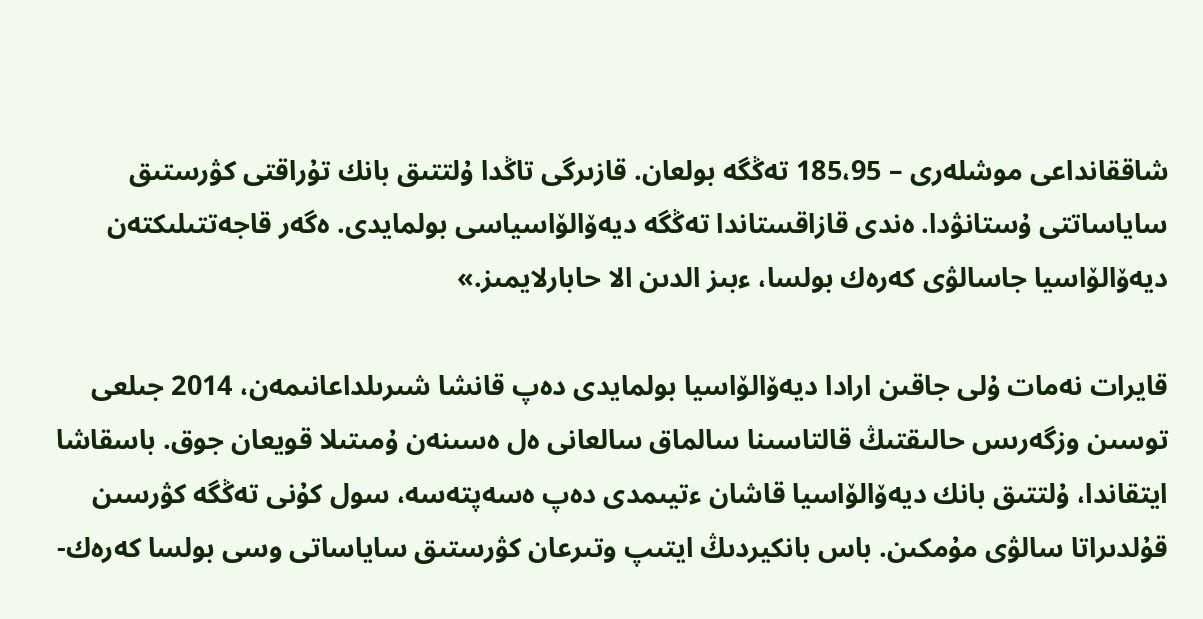شاققانداعى موشلەرى – 185،95 تەڭگە بولعان. قازىرگى تاڭدا ۇلتتىق بانك تۇراقتى كۋرستىق ساياساتتى ۇستانۋدا. ەندى قازاقستاندا تەڭگە ديەۆالۆاسياسى بولمايدى. ەگەر قاجەتتىلىكتەن ديەۆالۆاسيا جاسالۋى كەرەك بولسا، ءبىز الدىن الا حابارلايمىز.»

قايرات نەمات ۇلى جاقىن ارادا ديەۆالۆاسيا بولمايدى دەپ قانشا شىرىلداعانىمەن، 2014 جىلعى توسىن وزگەرىس حالىقتىڭ قالتاسىنا سالماق سالعانى ەل ەسىنەن ۇمىتىلا قويعان جوق. باسقاشا ايتقاندا، ۇلتتىق بانك ديەۆالۆاسيا قاشان ءتيىمدى دەپ ەسەپتەسە، سول كۇنى تەڭگە كۋرسىن قۇلدىراتا سالۋى مۇمكىن. باس بانكيردىڭ ايتىپ وتىرعان كۋرستىق ساياساتى وسى بولسا كەرەك-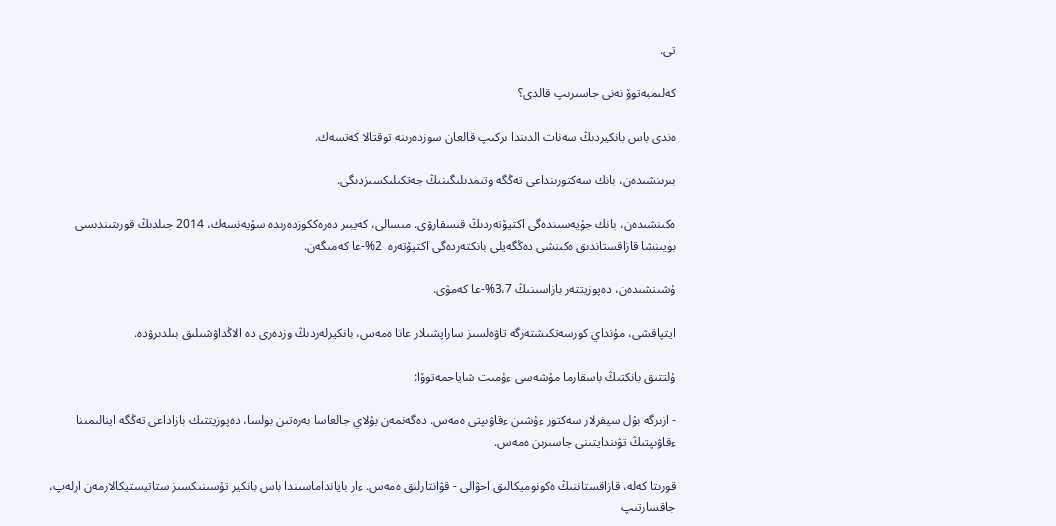تى.

كەلىمبەتوۆ نەنى جاسىرىپ قالدى؟

ەندى باس بانكيردىڭ سەنات الدىندا ىركىپ قالعان سوزدەرىنە توقتالا كەتسەك.

بىرىنشىدەن، بانك سەكتورىنداعى تەڭگە وتىمدىلىگىنىڭ جەتكىلىكسىزدىگى.

ەكىنشىدەن، بانك جۇيەسىندەگى اكتيۆتەردىڭ قىسقارۋى. مىسالى، كەيبىر دەرەككوزدەرىدە سۇيەنسەك، 2014 جىلدىڭ قورىتىندىسى بويىنشا قازاقستاندىق ەكىنشى دەڭگەيلى بانكتەردەگى اكتيۆتەرە  2%-عا كەمىگەن.

ۇشىنشىدەن، دەپوزيتتەر بازاسىنىڭ 3،7%-عا كەمۋى.

ايتپاقشى، مۇنداي كورسەتكىشتەرگە تاۋەلسىز ساراپشىلار عانا ەمەس، بانكيرلەردىڭ وزدەرى دە الاڭداۋشىلىق بىلدىرۋدە.

ۇلتتىق بانكتىڭ باسقارما مۇشەسى ءۇمىت شاياحمەتوۆا:

- ازىرگە بۇل سيفرلار سەكتور ءۇشىن ءقاۋىپتى ەمەس. دەگەنمەن بۇلاي جالعاسا بەرەتىن بولسا، دەپوزيتتىك بازاداعى تەڭگە اينالىمىنا ءقاۋىپتىڭ تۋىندايتىنى جاسىرىن ەمەس.

قورىتا كەلە، قازاقستاننىڭ ەكونوميكالىق احۋالى - قۋانتارلىق ەمەس. ءار بايانداماسىندا باس بانكير تۇسىنىكسىز ستاتيستيكالارمەن ارلەپ، جاقسارتىپ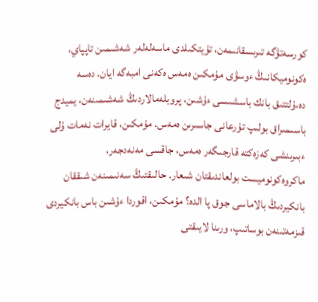كورسەتۋگە تىرىسقانىمەن، تۇيتكىلدى ماسەلەلەر شەشىمىن تاپپاي، ەكونوميكانىڭ ءوسۋى مۇمكىن ەمەس ەكەنى امبەگە ايان. دەسە دە،ۇلتتىق بانك باسشىسى ءۇشىن، پروبلەمالاردىڭ شەشىمىنەن، يميدج باسىمىراق بولىپ تۇرعانى جاسىرىن ەمەس. مۇمكىن، قايرات نەمات ۇلى ءبىرىنشى كەزەكتە قارجىگەر ەمەس، جاقسى مەنەدجەر، ماكروەكونوميست بولعاندىقتان شىعار. حالىقتىڭ سەنىمىنەن شىققان بانكيردىڭ بالاماسى جوق پا الدە؟ مۇمكىن، اقوردا ءۇشىن باس بانكيردى قىزمەتىنەن بوساتىپ، ورىنا لايىقتى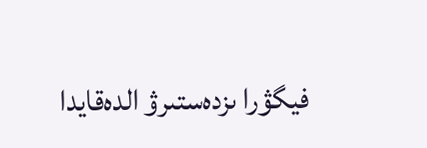فيگۋرا ىزدەستىرۋ الدەقايدا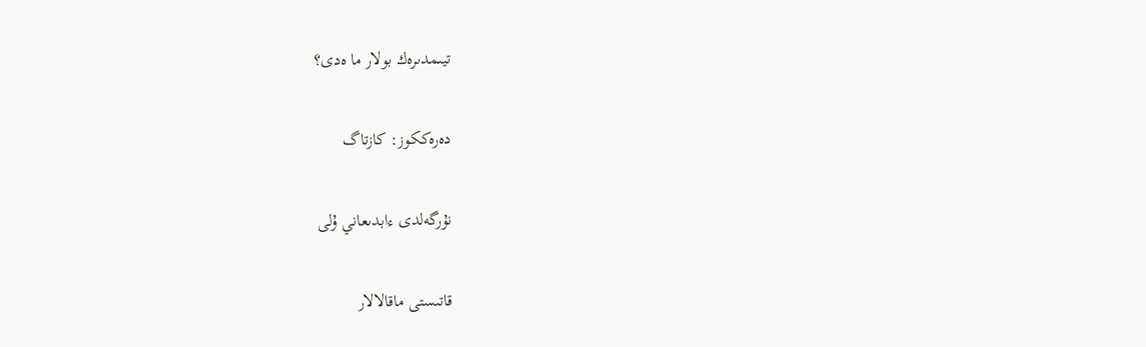تيىمدىرەك بولار ما ەدى؟

دەرەككوز: كازتاگ

نۇرگەلدى ءابدىعاني ۇلى

قاتىستى ماقالالار